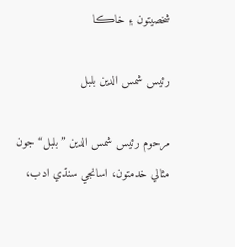شخصيتون ۽ خاڪا

رئيس شمس الدين بلبل

مرحوم رئيس شمس الدين ”بلبل“ جون مثالي خدمتون، اسانجي سنڌي ادب،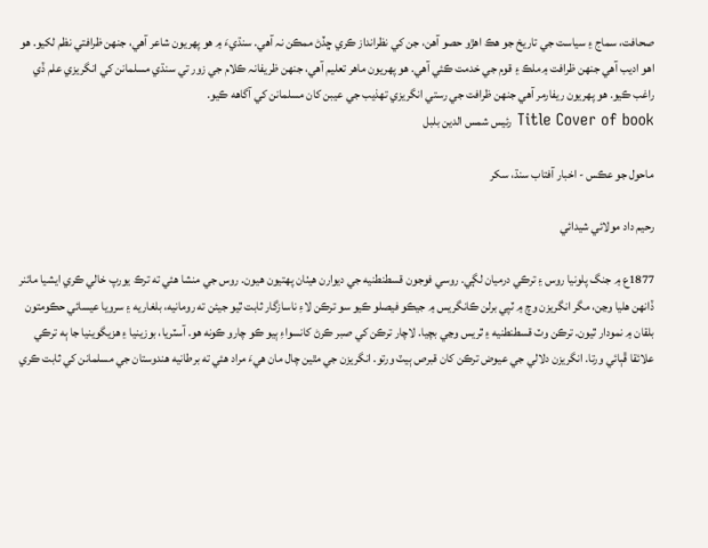صحافت، سماج ۽ سياست جي تاريخ جو هڪ اهڙو حصو آهن، جن کي نظرانداز ڪري ڇڏڻ ممڪن نہ آهي. سنڌيءَ ۾ هو پھريون شاعر آهي، جنھن ظرافتي نظم لکيو. هو اھو اديب آهي جنھن ظرافت ۾ملڪ ۽ قوم جي خدمت ڪئي آهي. هو پهريون ماهر تعليم آهي، جنهن ظريفانہ ڪلام جي زور تي سنڌي مسلمانن کي انگريزي علم ڏي راغب ڪيو. هو پهريون ريفارمر آهي جنهن ظرافت جي رستي انگريزي تهذيب جي عيبن کان مسلمانن کي آگاهه ڪيو.
Title Cover of book رئيس شمس الدين بلبل

ماحول جو عڪس - اخبار آفتاب سنڌ، سکر

رحيم داد مولائي شيدائي

1877ع ۾ جنگ پلونيا روس ۽ ترڪي درميان لڳي. روسي فوجون قسطنطنيه جي ديوارن هيٺان پهتيون هيون. روس جي منشا هئي ته ترڪ يورپ خالي ڪري ايشيا مائنر ڏانهن هليا وڃن، مگر انگريزن وچ ۾ ٽپي برلن ڪانگريس ۾ جيڪو فيصلو ڪيو سو ترڪن لاءِ ناسازگار ثابت ٿيو جيئن ته رومانيه، بلغاريه ۽ سرويا عيسائي حڪومتون بلقان ۾ نمودار ٿيون. ترڪن وٽ قسطنطنيه ۽ ٿريس وڃي بچيا. لاچار ترڪن کي صبر ڪرڻ کانسواءِ ٻيو ڪو چارو ڪونه هو. آسٽريا، بوزينيا ۽ هزيگوينيا جا ٻه ترڪي علائقا ڦٻائي ورتا. انگريزن دلالي جي عيوض ترڪن کان قبرص ٻيٽ ورتو. انگريزن جي مٿين چال مان هيءَ مراد هئي ته برطانيه هندوستان جي مسلمانن کي ثابت ڪري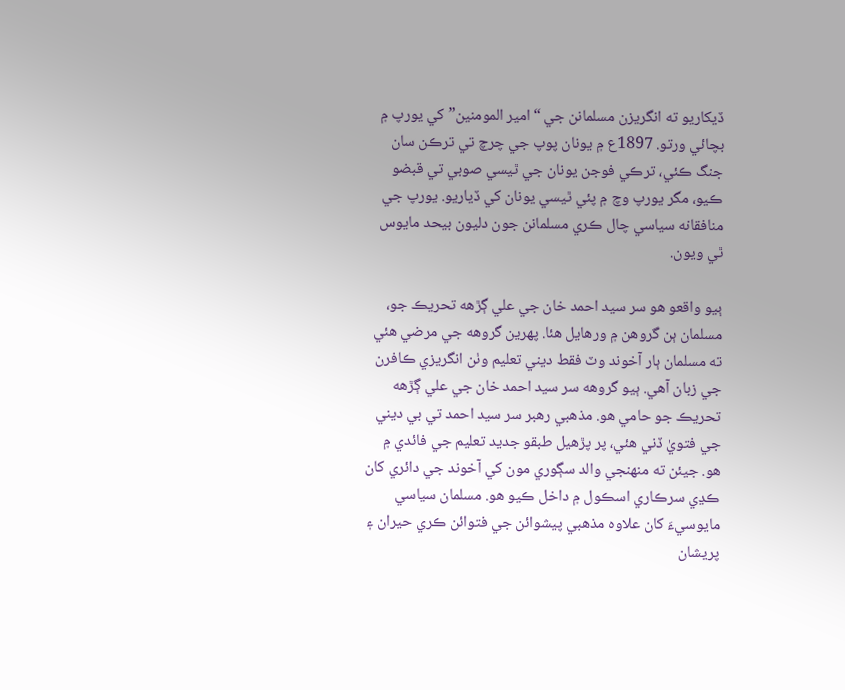ڏيکاريو ته انگريزن مسلمانن جي “امير المومنين” کي يورپ ۾ بچائي ورتو. 1897ع ۾ يونان پوپ جي چرچ تي ترڪن سان جنگ ڪئي، ترڪي فوجن يونان جي ٿيسي صوبي تي قبضو ڪيو، مگر يورپ وچ ۾ پئي ٿيسي يونان کي ڏياريو. يورپ جي منافقانه سياسي چال ڪري مسلمانن جون دليون بيحد مايوس ٿي ويون.

ٻيو واقعو هو سر سيد احمد خان جي علي ڳڙهه تحريڪ جو، مسلمان ٻن گروهن ۾ ورهايل هئا. پهرين گروهه جي مرضي هئي ته مسلمان ٻار آخوند وٽ فقط ديني تعليم وٺن انگريزي ڪافرن جي زبان آهي. ٻيو گروهه سر سيد احمد خان جي علي ڳڙهه تحريڪ جو حامي هو. مذهبي رهبر سر سيد احمد تي بي ديني جي فتويٰ ڏني هئي، پر پڙهيل طبقو جديد تعليم جي فائدي ۾ هو. جيئن ته منهنجي والد سڳوري مون کي آخوند جي دائري کان ڪڍي سرڪاري اسڪول ۾ داخل ڪيو هو. مسلمان سياسي مايوسيءَ کان علاوه مذهبي پيشوائن جي فتوائن ڪري حيران ۽ پريشان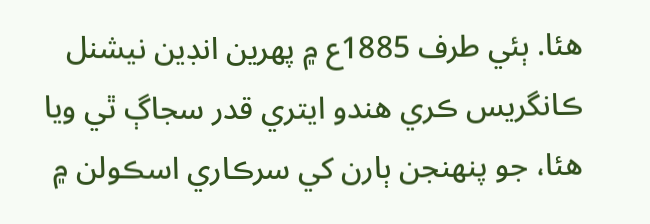هئا. ٻئي طرف 1885ع ۾ پهرين انڊين نيشنل ڪانگريس ڪري هندو ايتري قدر سجاڳ ٿي ويا هئا، جو پنهنجن ٻارن کي سرڪاري اسڪولن ۾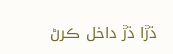ڌڙا ڌڙ داخل ڪرڻ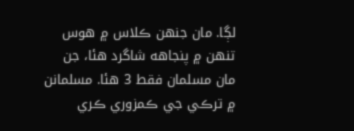لڳا. مان جنهن ڪلاس ۾ هوس تنهن ۾ پنجاهه شاگرد هئا، جن مان مسلمان فقط 3 هئا. مسلمانن ۾ ترڪي جي ڪمزوري ڪري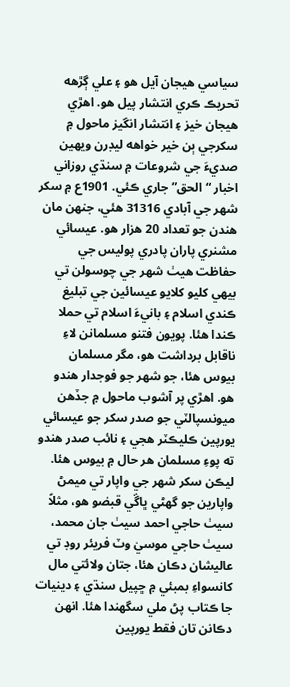سياسي هيجان آيل هو ۽ علي ڳڙهه تحريڪ ڪري انتشار پيل هو. اهڙي هيجان خيز ۽ انتشار انگيز ماحول ۾ سکرجي ٻن خير خواهه ليڊرن ويهين صديءَ جي شروعات ۾ سنڌي روزاني اخبار “الحق” جاري ڪئي. 1901ع ۾ سکر شهر جي آبادي 31316 هئي، جنهن مان هندن جو تعداد 20 هزار هو. عيسائي مشنري پاران پادري پوليس جي حفاظت هيٺ شهر جي چوسولن تي بيهي کليو کلايو عيسائين جي تبليغ ڪندي اسلام ۽ بانيءَ اسلام تي حملا ڪندا هئا. پويون فتنو مسلمانن لاءِ ناقابل برداشت هو، مگر مسلمان بيوس هئا، جو شهر جو فوجدار هندو هو. اهڙي پر آشوب ماحول ۾ جڏهن ميونسپالٽي جو صدر سکر جو عيسائي يورپين ڪليڪٽر هجي ۽ نائب صدر هندو ته پوءِ مسلمان هر حال ۾ بيوس هئا. ليڪن سکر شهر جي واپار تي ميمڻ واپارين جو گهڻي ڀاڱي قبضو هو، مثلاً سيٺ حاجي احمد سيٺ جان محمد، سيٺ حاجي موسيٰ وٽ فريئر روڊ تي عاليشان دڪان هئا، جتان ولائتي مال کانسواءِ بمبئي ۾ ڇپيل سنڌي ۽ دينيات جا ڪتاب پڻ ملي سگهندا هئا. انهن دڪانن تان فقط يورپين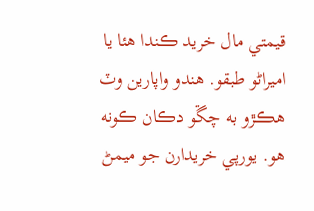قيمتي مال خريد ڪندا هئا يا اميراڻو طبقو. هندو واپارين وٽ هڪڙو به چڱو دڪان ڪونه هو. يورپي خريدارن جو ميمڻ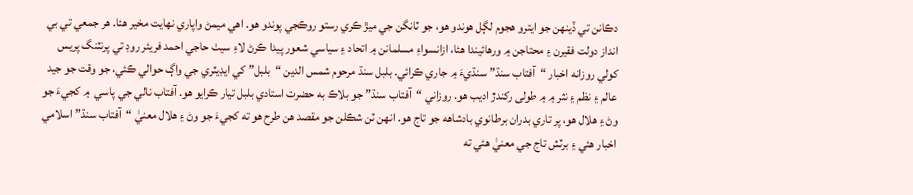دڪانن تي ڏينهن جو ايترو هجوم لڳل هوندو هو، جو ٽانگن جي ميڙ ڪري رستو روڪجي پوندو هو. اهي ميمڻ واپاري نهايت مخير هئا. هر جمعي تي بي انداز دولت فقيرن ۽ محتاجن ۾ ورهائيندا هئا، ازانسواءِ مسلمانن ۾ اتحاد ۽ سياسي شعور پيدا ڪرڻ لاءِ سيٺ حاجي احمد فريئر روڊ تي پرنٽنگ پريس کولي روزانه اخبار “آفتاب سنڌ” سنڌيءَ ۾ جاري ڪرائي. بلبل سنڌ مرحوم شمس الدين “بلبل” کي ايڊيٽري جي واڳ حوالي ڪئي، جو وقت جو جيد عالم ۽ نظم ۽ نثر ۾ ۾ طولى رکندڙ اديب هو. روزاني “آفتاب سنڌ” جو بلاڪ به حضرت استادي بلبل تيار ڪرايو هو. آفتاب نالي جي پاسي  ۾ کجيءَ جو وڻ ۽ هلال هو، پر تاري بدران برطانوي بادشاهه جو تاج هو. انهن ٽن شڪلن جو مقصد هن طرح هو ته کجيءَ جو وڻ ۽ هلال معنيٰ “آفتاب سنڌ” اسلامي اخبار هئي ۽ برٽش تاج جي معنيٰ هئي ته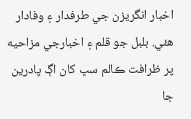اخبار انگريزن جي طرفدار ۽ وفادار هئي. بلبل جو قلم ۽ اخبارجي مزاحيه پر ظرافت ڪالم سڀ کان اڳ پادرين جا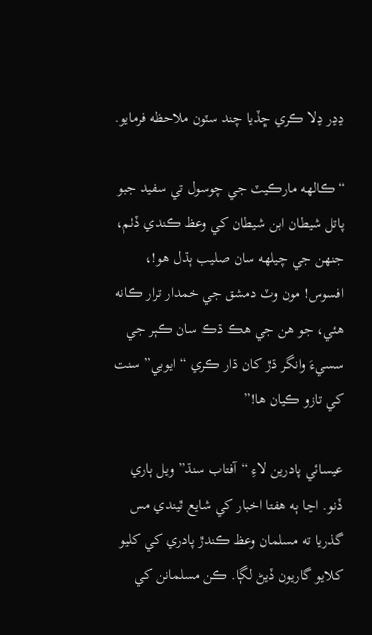ڍڍر ڍلا ڪري ڇڏيا چند سٽون ملاحظه فرمايو.

“ڪالهه مارڪيٽ جي چوسول تي سفيد جبو پاتل شيطان ابن شيطان کي وعظ ڪندي ڏٺم، جنهن جي چيلهه سان صليب ٻڌل هو!، افسوس! مون وٽ دمشق جي خمدار ترار ڪانه هئي، جو هن جي هڪ ڌڪ سان ڪٻر جي سسيءَ وانگر ڌڙ کان ڌار ڪري “ايوبي” سنت کي تازو ڪيان ها!”

عيسائي پادرين لاءِ “آفتاب سنڌ” ويل ٻاري ڏنو. اڃا ٻه هفتا اخبار کي شايع ٿيندي مس گذريا ته مسلمان وعظ ڪندڙ پادري کي کليو کلايو گاريون ڏيڻ لڳا. ڪن مسلمانن کي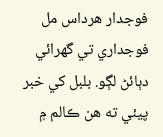فوجدار هرداس مل فوجداري تي گهرائي دٻائڻ لڳو. بلبل کي خبر پيئي ته هن ڪالم ۾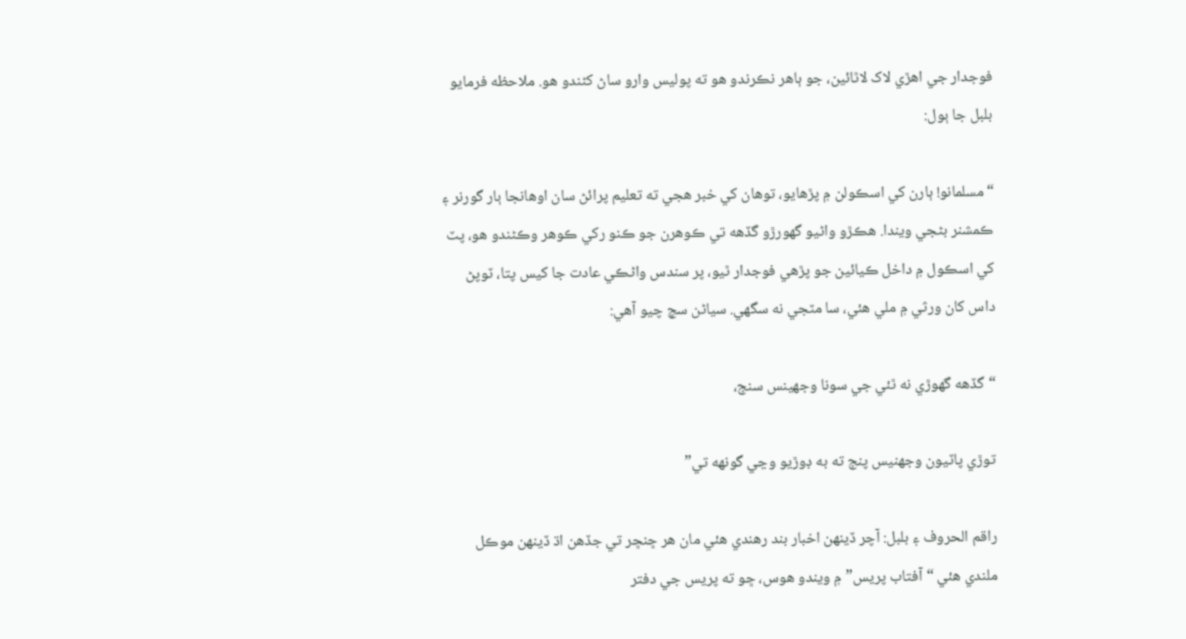فوجدار جي اهڙي لاک لاٿائين، جو ٻاهر نڪرندو هو ته پوليس وارو ساڻ کڻندو هو. ملاحظه فرمايو بلبل جا ٻول:

“مسلمانو! ٻارن کي اسڪولن ۾ پڙهايو، توهان کي خبر هجي ته تعليم پرائڻ سان اوهانجا ٻار گورنر ۽ ڪمشنر بڻجي ويندا. هڪڙو واڻيو گهورڙو گڏهه تي ڪوهرن جو ڪنو رکي ڪوهر وڪڻندو هو، پٽ کي اسڪول ۾ داخل ڪيائين جو پڙهي فوجدار ٿيو، پر سندس واڻڪي عادت جا کيس پتا، ٽوپڻ داس کان ورثي ۾ ملي هئي، سا مٽجي نه سگهي. سياڻن سچ چيو آهي:

“گڏهه گهوڙي نه ٿئي جي سونا وجهينس سنج،

توڙي پاٽيون وجهنيس پنج ته به ڊوڙيو وڃي گونهه تي”

راقم الحروف ۽ بلبل: آچر ڏينهن اخبار بند رهندي هئي مان هر ڇنڇر تي جڏهن اڌ ڏينهن موڪل ملندي هئي “آفتاب پريس” ۾ ويندو هوس، ڇو ته پريس جي دفتر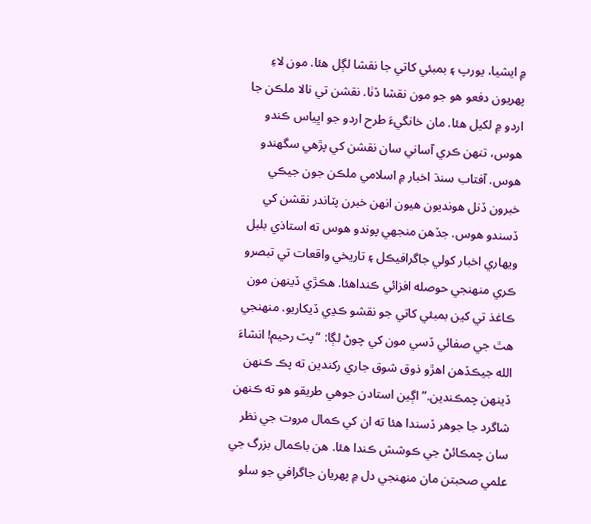۾ ايشيا، يورپ ۽ بمبئي کاتي جا نقشا لڳل هئا. مون لاءِ پهريون دفعو هو جو مون نقشا ڏٺا. نقشن تي نالا ملڪن جا اردو ۾ لکيل هئا. مان خانگيءَ طرح اردو جو اڀياس ڪندو هوس، تنهن ڪري آساني سان نقشن کي پڙهي سگهندو هوس. آفتاب سنڌ اخبار ۾ اسلامي ملڪن جون جيڪي خبرون ڏنل هونديون هيون انهن خبرن پٽاندر نقشن کي ڏسندو هوس. جڏهن منجهي پوندو هوس ته استاذي بلبل ويهاري اخبار کولي جاگرافيڪل ۽ تاريخي واقعات تي تبصرو ڪري منهنجي حوصله افزائي ڪنداهئا. هڪڙي ڏينهن مون ڪاغذ تي کين بمبئي کاتي جو نقشو ڪڍي ڏيکاريو. منهنجي هٿ جي صفائي ڏسي مون کي چوڻ لڳا: “پٽ رحيم! انشاءَ الله جيڪڏهن اهڙو ذوق شوق جاري رکندين ته پڪ ڪنهن ڏينهن چمڪندين.” اڳين استادن جوهي طريقو هو ته ڪنهن شاگرد جا جوهر ڏسندا هئا ته ان کي ڪمال مروت جي نظر سان چمڪائڻ جي ڪوشش ڪندا هئا. هن باڪمال بزرگ جي علمي صحبتن مان منهنجي دل ۾ پهريان جاگرافي جو سلو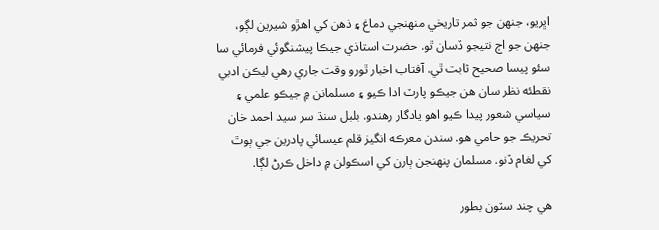اڀريو، جنهن جو ثمر تاريخي منهنجي دماغ ۽ ذهن کي اهڙو شيرين لڳو، جنهن جو اڄ نتيجو ڏسان ٿو. حضرت استاذي جيڪا پيشنگوئي فرمائي سا سئو پيسا صحيح ثابت ٿي. آفتاب اخبار ٿورو وقت جاري رهي ليڪن ادبي نقطئه نظر سان هن جيڪو پارٽ ادا ڪيو ۽ مسلمانن ۾ جيڪو علمي ۽ سياسي شعور پيدا ڪيو اهو يادگار رهندو. بلبل سنڌ سر سيد احمد خان تحريڪ جو حامي هو. سندن معرڪه انگيز قلم عيسائي پادرين جي ٻوٿ کي لغام ڏنو. مسلمان پنهنجن ٻارن کي اسڪولن ۾ داخل ڪرڻ لڳا.

هي چند سٽون بطور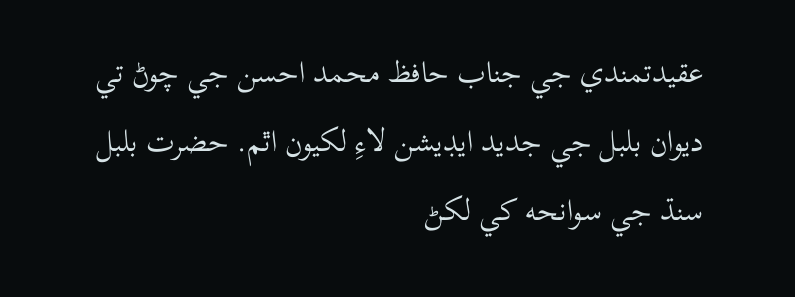عقيدتمندي جي جناب حافظ محمد احسن جي چوڻ تي ديوان بلبل جي جديد ايڊيشن لاءِ لکيون اٿم. حضرت بلبل سنڌ جي سوانحه کي لکڻ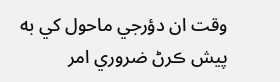وقت ان دؤرجي ماحول کي به پيش ڪرڻ ضروري امر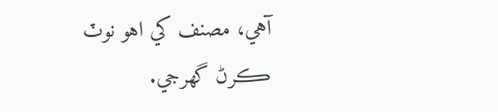آهي، مصنف کي اهو نوٽ ڪرڻ گهرجي.